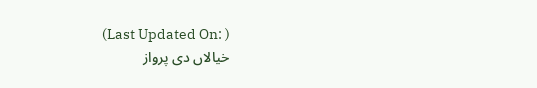(Last Updated On: )
خیالاں دی پرواز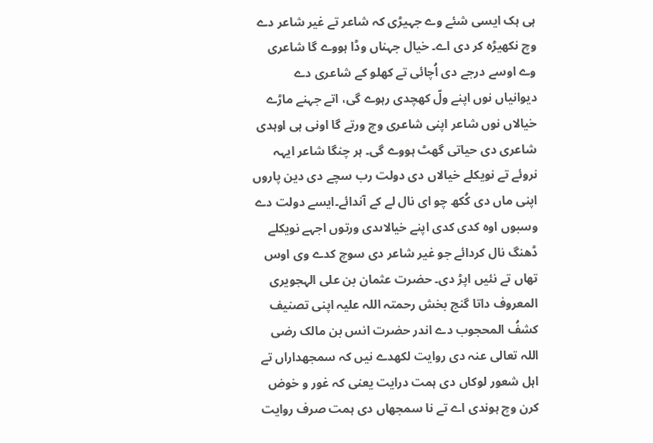ہی ہک ایسی شئے وے جہیڑی کہ شاعر تے غیر شاعر دے وچ نکھیڑہ کر دی اے۔ خیال جہناں وڈا ہووے گا شاعری وے اوسے درجے دی اُچائی تے کھلو کے شاعری دے دیوانیاں نوں اپنے ولّ کھچدی رہوے گی، اتے جہنے ماڑے خیالاں نوں شاعر اپنی شاعری وچ ورتے گا اونی ہی اوہدی شاعری دی حیاتی گھٹ ہووے گی۔ ہر چنگا شاعر ایہہ نروئے تے نویکلے خیالاں دی دولت رب سچے دی دین پاروں اپنی ماں دی کُکھ چو ای نال لے کے آندائے۔ایسے دولت دے وسبوں اوہ کدی کدی اپنے خیالاںدی ورتوں اجہے نویکلے ڈھنگ نال کردائے جو غیر شاعر دی سوچ کدے وی اوس تھاں تے نئیں اپڑ دی۔ حضرت عثمان بن علی الہجویری المعروف داتا گنج بخش رحمتہ اللہ علیہ اپنی تصنیف کشفُ المحجوب دے اندر حضرت انس بن مالک رضی اللہ تعالی عنہ دی روایت لکھدے نیں کہ سمجھداراں تے اہل شعور لوکاں دی ہمت درایت یعنی کہ غور و خوض کرن وچ ہوندی اے تے نا سمجھاں دی ہمت صرف روایت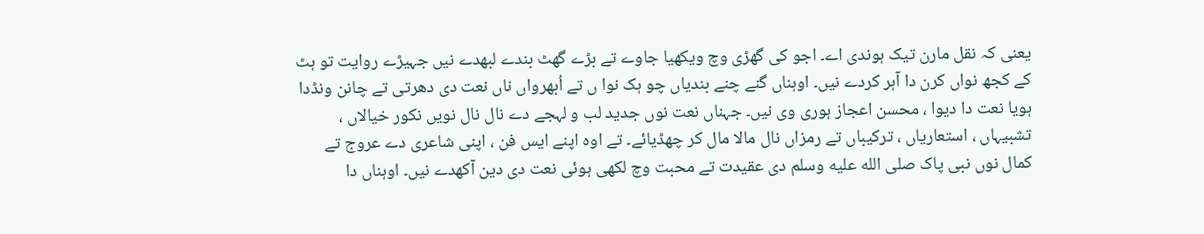یعنی کہ نقل مارن تیک ہوندی اے۔ اجو کی گھڑی وچ ویکھیا جاوے تے بڑے گھٹ بندے لبھدے نیں جہیڑے روایت تو ہٹ کے کجھ نواں کرن دا آہر کردے نیں۔ اوہناں گنے چنے بندیاں چو ہک نوا ں تے اُبھرواں ناں نعت دی دھرتی تے چانن ونڈدا ہویا نعت دا دیوا ، محسن اعجاز ہوری وی نیں۔ جہناں نعت نوں جدید لب و لہجے دے نال نال نویں نکور خیالاں ، تشبیہاں ، استعاریاں ، ترکیباں تے رمزاں نال مالا مال کر چھڈیائے۔ تے اوہ اپنے ایس فن ، اپنی شاعری دے عروج تے کمال نوں نبی پاک صلى الله عليه وسلم دی عقیدت تے محبت وچ لکھی ہوئی نعت دی دین آکھدے نیں۔ اوہناں دا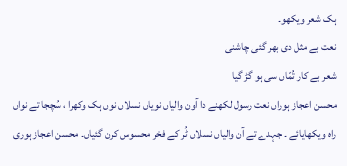ہک شعر ویکھو۔
نعت بے مثل دی بھر گئی چاشنی
شعر بے کار تُمّاں سی ہو گڑ گیا
محسن اعجاز ہوراں نعت رسول لکھنے دا آون والیاں نویاں نسلاں نوں ہک وکھرا ، سُچجا تے نواں راہ ویکھایائے ۔ جہدے تے آن والیاں نسلاں ٹُر کے فخر محسوس کرن گئیاں۔ محسن اعجاز ہوری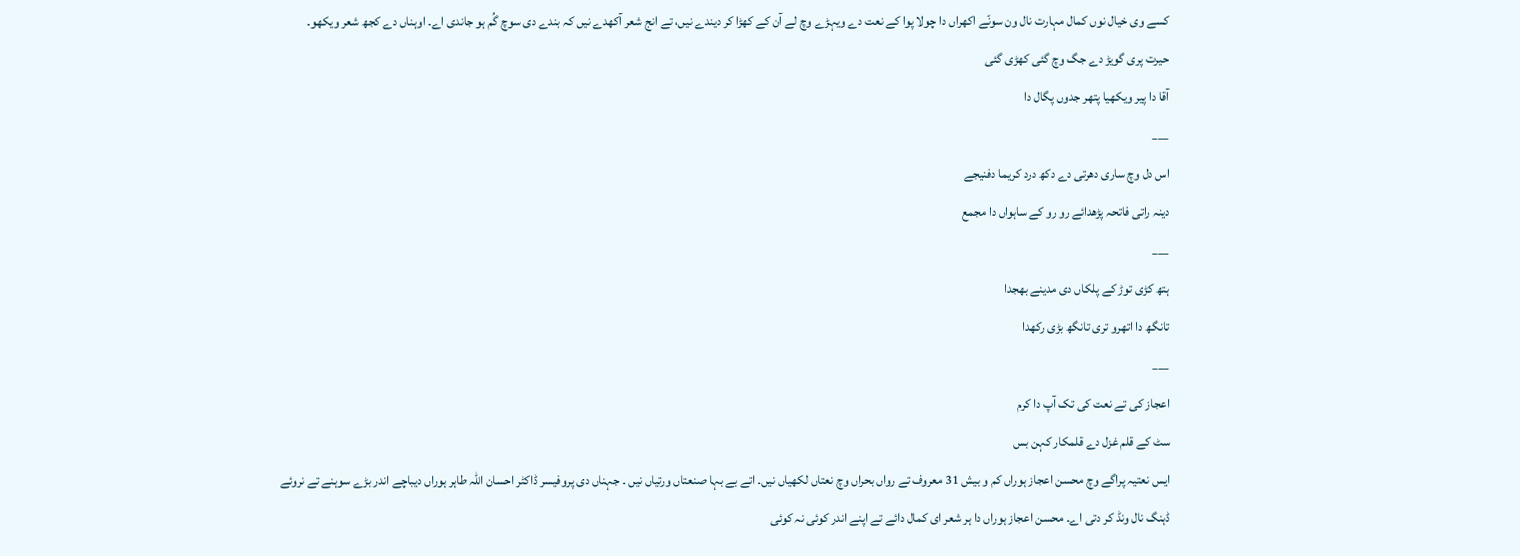کسے وی خیال نوں کمال مہارت نال ون سونّے اکھراں دا چولا پوا کے نعت دے ویہڑے وچ لے آن کے کھڑا کر دیندے نیں، تے انج شعر آکھدے نیں کہ بندے دی سوچ گُم ہو جاندی اے۔ اوہناں دے کجھ شعر ویکھو۔
حیرت پری گویڑ دے جگ وچ گئی کھڑی گئی
آقا دا پیر ویکھیا پتھر جدوں پگال دا
___
اس دل وچ ساری دھرتی دے دکھ درد کریما دفنیجے
دینہ راتی فاتحہ پڑھدائے رو رو کے ساہواں دا مجمع
___
ہتھ کڑی توڑ کے پلکاں دی مدینے بھجدا
تانگھ دا اتھرو تری تانگھ بڑی رکھدا
___
اعجاز کی تے نعت کی تک آپ دا کرم
سٹ کے قلم غزل دے قلمکار کہن بس
ایس نعتیہ پراگے وچ محسن اعجاز ہوراں کم و بیش 31 معروف تے رواں بحراں وچ نعتاں لکھیاں نیں۔ اتے بے بہا صنعتاں ورتیاں نیں ۔ جہناں دی پروفیسر ڈاکٹر احسان اللہ طاہر ہوراں دیباچے اندر بڑے سوہنے تے نروئے ڈہنگ نال ونڈ کر دتی اے۔ محسن اعجاز ہوراں دا ہر شعر ای کمال دائے تے اپنے اندر کوئی نہ کوئی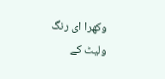وکھرا ای رنگ ولیٹ کے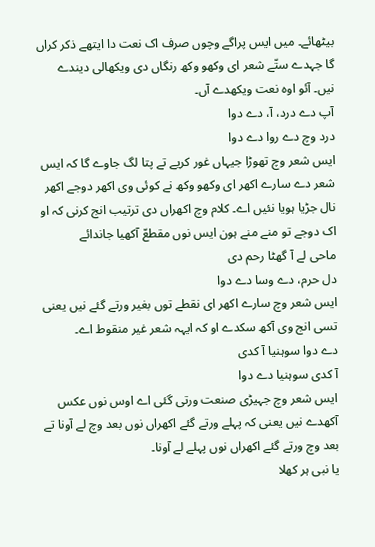بیٹھائے۔ میں ایس پراگے وچوں صرف اک نعت دا ایتھے ذکر کراں گا جہدے ستّے شعر ای وکھو وکھ رنگاں دی ویکھالی دیندے نیں۔ آئو اوہ نعت ویکھدے آں۔
آپ دے درد، آ، دے دوا
درد وچ دے روا دے دوا
ایس شعر وچ تھوڑا جیہاں غور کریے تے پتا لگ جاوے گا کہ ایس شعر دے سارے اکھر ای وکھو وکھ نے کوئی وی اکھر دوجے اکھر نال جڑیا ہویا نئیں اے۔ کلام وچ اکھراں دی ترتیب انج کرنی کہ او اک دوجے تو منے منے ہون ایس نوں مقطعّ آکھیا جاندائے
ماحی لے آ گھٹا رحم دی
دل حرم، دے وسا دے دوا
ایس شعر وچ سارے اکھر ای نقطے توں بغیر ورتے گئے نیں یعنی تسی انج وی آکھ سکدے او کہ ایہہ شعر غیر منقوط اے۔
دے دوا سوہنیا آ کدی
آ کدی سوہنیا دے دوا
ایس شعر وچ جہیڑی صنعت ورتی گئی اے اوس نوں عکس آکھدے نیں یعنی کہ پہلے ورتے گئے اکھراں نوں بعد وچ لے آونا تے بعد وچ ورتے گئے اکھراں نوں پہلے لے آونا۔
یا نبی ہر کھلا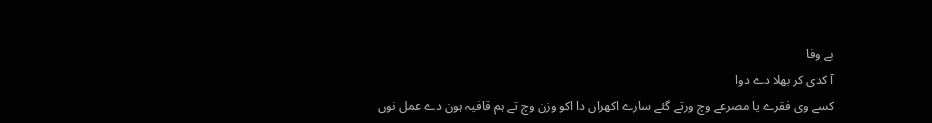بے وفا
آ کدی کر بھلا دے دوا
کسے وی فقرے یا مصرعے وچ ورتے گئے سارے اکھراں دا اکو وزن وچ تے ہم قافیہ ہون دے عمل نوں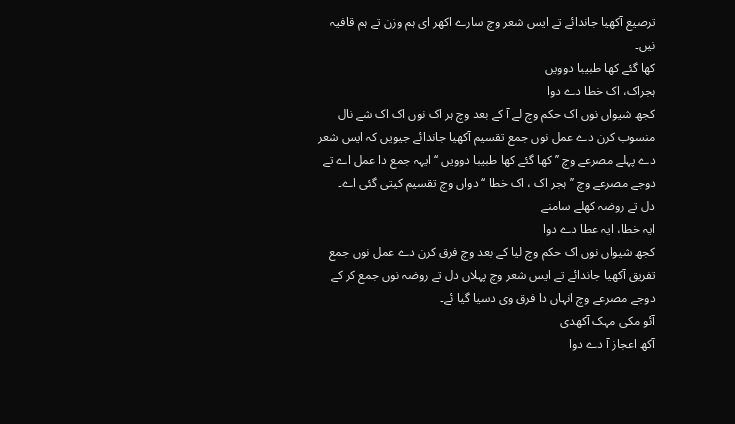ترصیع آکھیا جاندائے تے ایس شعر وچ سارے اکھر ای ہم وزن تے ہم قافیہ نیں۔
کھا گئے کھا طبیبا دوویں
ہجراک، اک خطا دے دوا
کجھ شیواں نوں اک حکم وچ لے آ کے بعد وچ ہر اک نوں اک اک شے نال منسوب کرن دے عمل نوں جمع تقسیم آکھیا جاندائے جیویں کہ ایس شعر دے پہلے مصرعے وچ ’’ کھا گئے کھا طبیبا دوویں ‘‘ ایہہ جمع دا عمل اے تے دوجے مصرعے وچ ’’ ہجر اک ، اک خطا ‘‘ دواں وچ تقسیم کیتی گئی اے۔
دل تے روضہ کھلے سامنے
ایہ خطا، ایہ عطا دے دوا
کجھ شیواں نوں اک حکم وچ لیا کے بعد وچ فرق کرن دے عمل نوں جمع تفریق آکھیا جاندائے تے ایس شعر وچ پہلاں دل تے روضہ نوں جمع کر کے دوجے مصرعے وچ انہاں دا فرق وی دسیا گیا ئے۔
آئو مکی مہک آکھدی
آکھ اعجاز آ دے دوا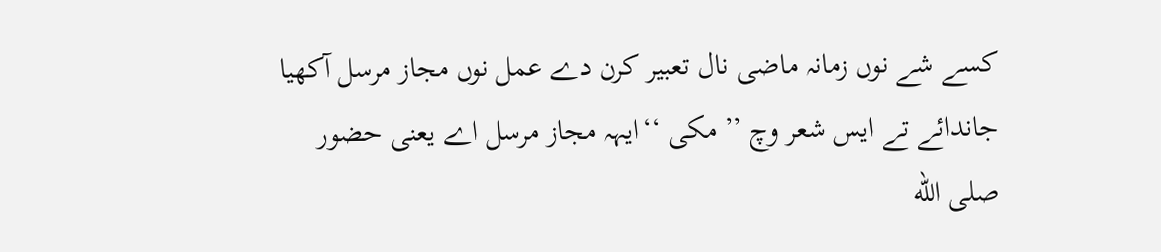کسے شے نوں زمانہ ماضی نال تعبیر کرن دے عمل نوں مجاز مرسل آکھیا جاندائے تے ایس شعر وچ ’’ مکی ‘‘ایہہ مجاز مرسل اے یعنی حضور صلى الله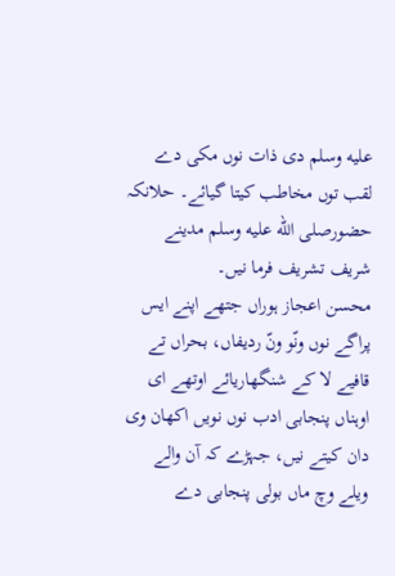عليه وسلم دی ذات نوں مکی دے لقب توں مخاطب کیتا گیائے۔ حلانکہ حضورصلى الله عليه وسلم مدینے شریف تشریف فرما نیں۔
محسن اعجاز ہوراں جتھے اپنے ایس پراگے نوں ونّو ونّ ردیفاں، بحراں تے قافیے لا کے شنگھاریائے اوتھے ای اوہناں پنجابی ادب نوں نویں اکھان وی دان کیتے نیں، جہڑے کہ آن والے ویلے وچ ماں بولی پنجابی دے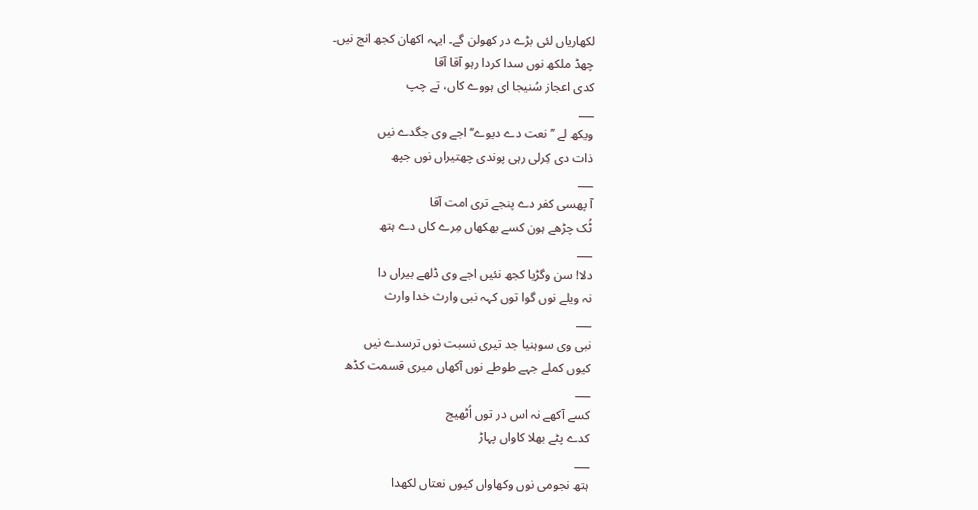لکھاریاں لئی بڑے در کھولن گے۔ ایہہ اکھان کجھ انج نیں۔
چھڈ ملکھ نوں سدا کردا رہو آقا آقا
کدی اعجاز سُنیجا ای ہووے کاں، تے چپ
___
ویکھ لے ’’نعت دے دیوے‘‘ اجے وی جگدے نیں
ذات دی کِرلی رہی پوندی چھتیراں نوں جپھ
___
آ پھسی کفر دے پنجے تری امت آقا
ٹُک چڑھے ہون کسے بھکھاں مِرے کاں دے ہتھ
___
دلا! سن وگڑیا کجھ نئیں اجے وی ڈلھے بیراں دا
نہ ویلے نوں گوا توں کہہ نبی وارث خدا وارث
___
نبی وی سوہنیا جد تیری نسبت نوں ترسدے نیں
کیوں کملے جہے طوطے نوں آکھاں میری قسمت کڈھ
___
کسے آکھے نہ اس در توں اُٹھیج
کدے پٹے بھلا کاواں پہاڑ
___
ہتھ نجومی نوں وکھاواں کیوں نعتاں لکھدا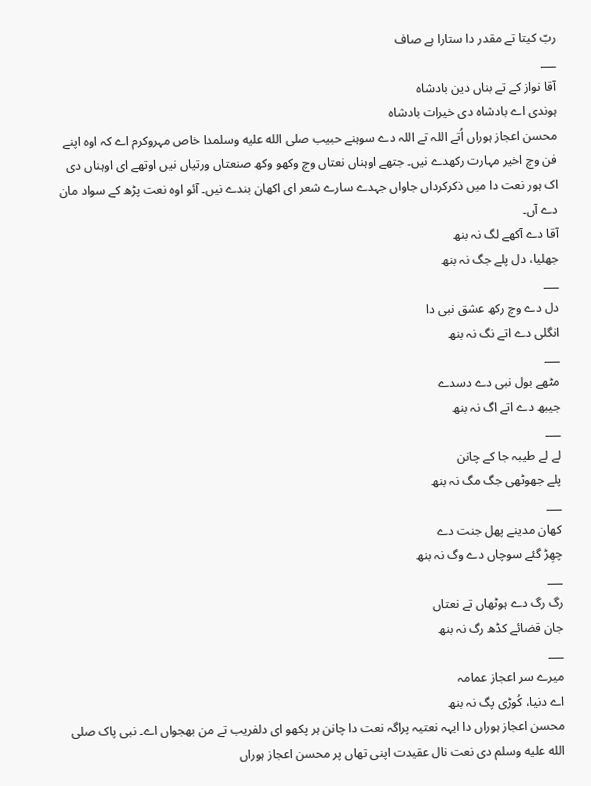ربّ کیتا تے مقدر دا ستارا ہے صاف
___
آقا نواز کے تے بناں دین بادشاہ
ہوندی اے بادشاہ دی خیرات بادشاہ
محسن اعجاز ہوراں اُتے اللہ تے اللہ دے سوہنے حبیب صلى الله عليه وسلمدا خاص مہروکرم اے کہ اوہ اپنے فن وچ اخیر مہارت رکھدے نیں۔ جتھے اوہناں نعتاں وچ وکھو وکھ صنعتاں ورتیاں نیں اوتھے ای اوہناں دی اک ہور نعت دا میں ذکرکرداں جاواں جہدے سارے شعر ای اکھان بندے نیں۔ آئو اوہ نعت پڑھ کے سواد مان دے آں۔
آقا دے آکھے لگ نہ بنھ
جھلیا، دل پلے جگ نہ بنھ
___
دل دے وچ رکھ عشق نبی دا
انگلی دے اتے نگ نہ بنھ
___
مٹھے بول نبی دے دسدے
جیبھ دے اتے اگ نہ بنھ
___
لے لے طیبہ جا کے چانن
پلے جھوٹھی جگ مگ نہ بنھ
___
کھان مدینے پھل جنت دے
چھِڑ گئے سوچاں دے وگ نہ بنھ
___
رگ رگ دے ہوٹھاں تے نعتاں
جان قضائے کڈھ رگ نہ بنھ
___
میرے سر اعجاز عمامہ
اے دنیا، کُوڑی پگ نہ بنھ
محسن اعجاز ہوراں دا ایہہ نعتیہ پراگہ نعت دا چانن ہر پکھو ای دلفریب تے من بھجواں اے۔ نبی پاک صلى الله عليه وسلم دی نعت نال عقیدت اپنی تھاں پر محسن اعجاز ہوراں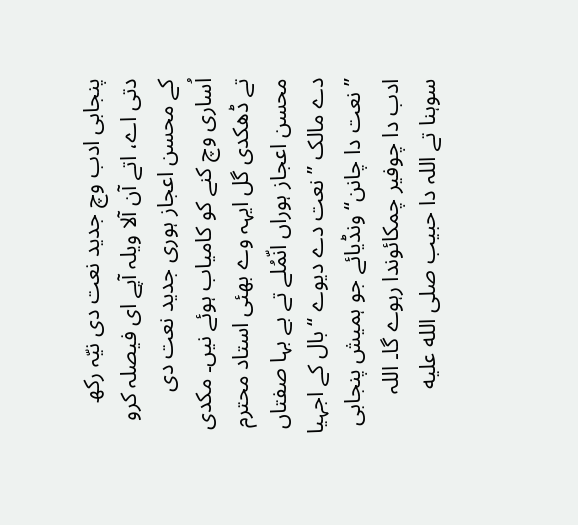پنجابی ادب وچ جدید نعت دی نیّہ رکھ دتی اے، اتے آن آلا ویلہ آپے ای فیصلہ کرو کے محسن اعجاز ہوری جدید نعت دی اُساری وچ کنے کو کامیاب ہوئے نیں۔ مکدی تے ڈھکدی گل ایہہ وے بھئی استاد محترم محسن اعجاز ہوراں انّمُلے تے بے بہا صفتاں دے مالک ’’نعت دے دیوے ‘‘ بال کے اجہیا ’’نعت دا چانن‘‘ ونڈیائے جو ہمیش پنجابی ادب دا چوفیر چمکائوندا رہوے گا۔ اللہ سوہنا تے اللہ دا حبیب صلى الله عليه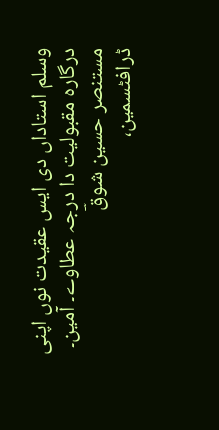وسلم استاداں دی ایس عقیدت نوں اپنی درگارہ مقبولیت دا درجہ عطاوے۔ آمین۔
مستنصر حسین شوقؔ
ڈرافٹسمین،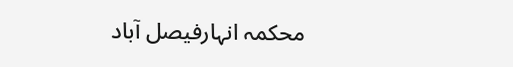محکمہ انہارفیصل آباد